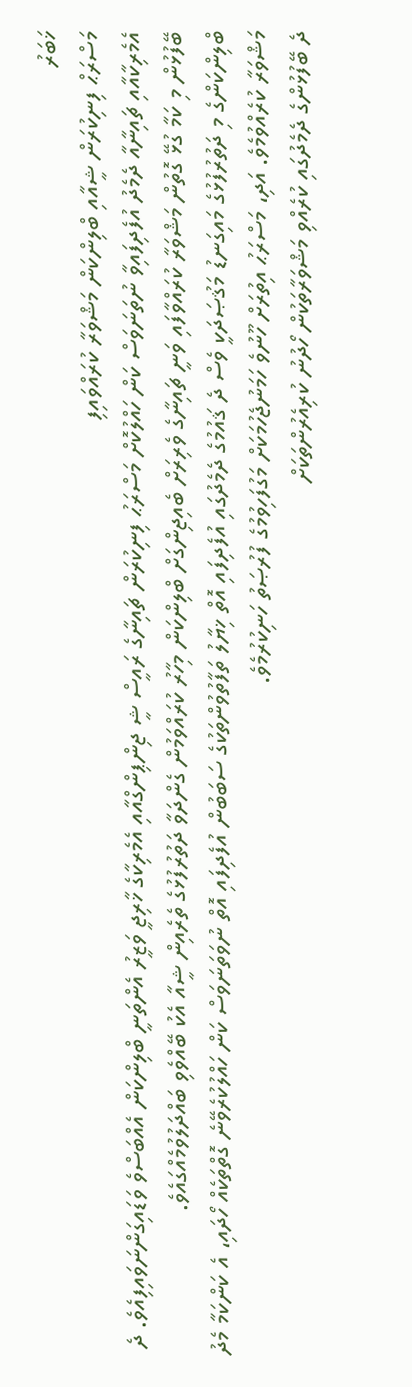ޚަބަރު
މަސްރަޙް ފިނިކުރަން ޝީއާއި ބްލިންކަން މަޝްވަރާ ކުރައްވައިފި
އެމެރިކާއާއި ޗައިނާއާ ދެމެދު އުފެދިފައިވާ ނުތަނަވަސް ކަން ހައްލުކޮށް މަސްރަޙު ފިނިކުރަން ޗައިނާގެ ރައީސް ޝީ ޖިންޕިންގްއާއި އެމެރިކާގެ ޚާރިޖީ ވަޒީރު އެންތަނީ ބްލިންކަން އެއްބަސްވެ ވަޑައިގަންނަވައިފިއެވެ. ދެ ބޭފުޅުން މި ކަމާ ގުޅޭ ގޮތުން މަޝްވަރާ ކުރައްވާފައި ވަނީ ޗައިނާގެ ވެރިރަށް ބެއިޖިންގަށް ބްލިންކަން މިހާރު ކުރައްވަމުން ގެންދަވާ ދަތުރުފުޅުގެ ތެރެއިން ޝީއާ އެކު ބޭއްވެވި ބައްދަލުވުމެއްގައެވެ.
ބްލިންކަންގެ މި ދަތުރުފުޅުގެ މައިގަނޑު މަޤުޞަދަކީ ވެސް ދެ ޤައުމުގެ ދެމެދުގައި އުފެދިފައި އޮތް ޚިޔާލު ތަފާތުވުންތަކުގެ ސަބަބުން އުފެދިފައި އޮތް ނުވަތަނަވަސް ކަން ހައްލުކުރެވޭނެ ގޮތްތަކެއް ހޯދައި، އެ ކަންކަމާ މެދު މަޝްވަރާ ކުރެއްވުމެވެ. އަދި، މަސްރަޙު އިތުރަށް ހޫނުވެ ހަމަނުޖެހުމަކަށް މަގުފަހިވުމުގެ ފުރުޞަތު ހަނިކުރުމެވެ.
ދެ ބޭފުޅުންގެ ދެމެދުގައި ކުރެއްވި މަޝްވަރާތަކުން ހޯދުނު ކުރިއެރުންތަކަށް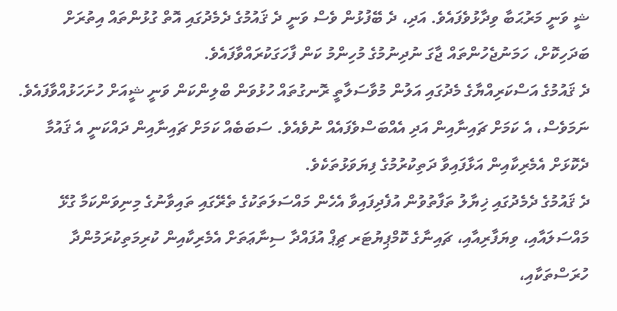ޝީ ވަނީ މަރުޙަބާ ވިދާޅުވެފައެވެ. އަދި، ދެ ބޭފުޅުން ވެސް ވަނީ ދެ ޤައުމުގެ ދެމެދުގައި އޮތް ގުޅުންތައް އިތުރަށް ބަދަހިކޮށް، ހަމަނުޖެހުންތައް ޖާގަ ނުދިނުމުގެ މުހިންމު ކަން ފާހަގަކުރައްވާފައެވެ.
ދެ ޤައުމުގެ އަސްކަރިއްޔާގެ މެދުގައި އަލުން މުވާސަލާތީ ރޮނގުތައް ހުޅުވަން ބްލިންކަން ވަނީ ޝީއަށް ހުށަހަޅުއްވާފައެވެ. ނަމަވެސް، އެ ކަމަށް ޗައިނާއިން އަދި އެއްބަސްވެފައެއް ނުވެއެވެ. ސަބަބެއް ކަމަށް ޗައިނާއިން ދައްކަނީ އެ ޤައުމާ ދެކޮޅަށް އެމެރިކާއިން އަޅާފައިވާ ދަތިކުރުމުގެ ފިޔަވަޅުތަކެވެ.
ދެ ޤައުމުގެ ދެމެދުގައި ޚިޔާލު ތަފާތުވުން އުފެދިފައިވާ އެހެން މައްސަލަތަކުގެ ތެރޭގައި ތައިވާނުގެ މިނިވަންކަމާ ގުޅޭ މައްސަލައާއި، ވިޔަފާރިއާއި، ޗައިނާގެ ކޮމްޕިޔުޓަރ ޗިޕް އުފައްދާ ސިނާޢަތަށް އެމެރިކާއިން ކުރިމަތިކުރަމުންދާ ހުރަސްތަކާއި،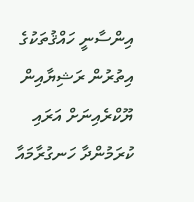އިންސާނީ ހައްޤުތަކުގެ އިތުރުން ރަޝިޔާއިން ޔޫކްރެއިނަށް އަރައި ކުރަމުންދާ ހަނގުރާމައާ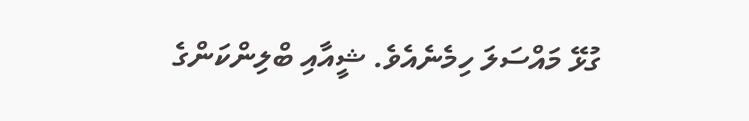ގުޅޭ މައްސަލަ ހިމެނެއެވެ. ޝީއާއި ބްލިންކަންގެ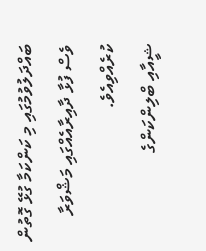ބައްދަލުވުމުގައި މި ކަންކަމާ ގުޅޭ ގޮތުން ވެސް ފުޅާ ދާއިރާއެއްގައި މަޝްވަރާ ކުރެއްވިއެވެ.
ޝީއާއި ބްލިންކަންގެ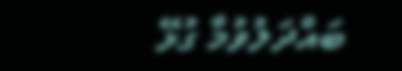ބައްދަލުވުމާ ގުޅޭ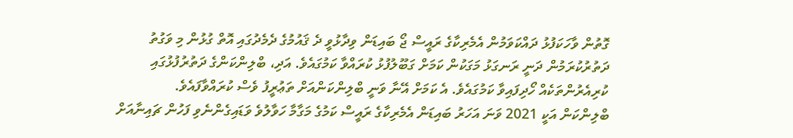ގޮތުން ވާހަކަފުޅު ދައްކަވަމުން އެމެރިކާގެ ރައީސް ޖޯ ބައިޑަން ވިދާޅުވީ ދެ ޤައުމުގެ ދެމެދުގައި އޮތް ގުޅުން މި ވަގުތު ދަތުރުކުރަމުން ދަނީ ރަނގަޅު މަގަކުން ކަމަށް ގަބޫލުފުޅު ކުރައްވާ ކަމުގައެވެ. އަދި، ބްލިންކަންގެ ދަތުރުފުޅުގައި ކުރިއެރުންތަކެއް ހޯދިފައިވާ ކަމުގައެވެ. އެ ކަމަށް އޭނާ ވަނީ ބްލިންކަންއަށް ތަޢުރީފު ވެސް ކުރައްވާފައެވެ.
ބްލިންކަން އަކީ 2021 ވަނަ އަހަރު ބައިޑަން އެމެރިކާގެ ރައީސް ކަމުގެ މަގާމާ ހަވާލުވެ ވަޑައިގެންނެވި ފަހުން ޗައިނާއަށް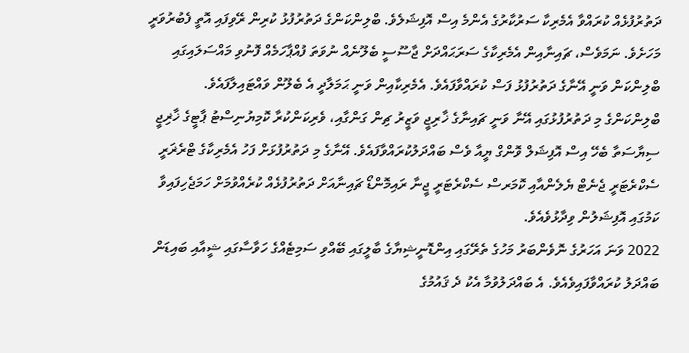ދަތުރުފުޅެއް ކުރައްވާ އެމެރިކާ ސަރުކާރުގެ އެންމެ އިސް އޮފިޝަލެވެ. ބްލިންކަންގެ ދަތުރުފުޅު ކުރިން ރޭވިފައި އޮތީ ފެބުރުވަރީ މަހަށެވެ. ނަމަވެސް، ޗައިނާއިން އެމެރިކާގެ ސަރަޙައްދަށް ޖާސޫސީ ބެލޫނެއް ނުވަތަ ފުއްޕާހަމެއް ފޮނުވި މައްސަލައިގައި ބްލިންކަން ވަނީ އޭނާގެ ދަތުރުފުޅު ފަސް ކުރައްވާފައެވެ. އެމެރިކާއިން ވަނީ ޙަމަލާދީ އެ ބެލޫން ވައްޓައިލާފައެވެ.
ބްލިންކަންގެ މި ދަތުރުފުޅުގައި އޭނާ ވަނީ ޗައިނާގެ ޚާރިޖީ ވަޒީރު ޗިން ގަންގާއި، ވެރިކަންކުރާ ކޮމިޔުނިސްޓު ޕާޓީގެ ޚާޜިޖީ ސިޔާސަތާ ބެހޭ އިސް އޮފިޝަލް ވޮންގް ޔީއާ ވެސް ބައްދަލުކުރައްވާފައެވެ. އޭނާގެ މި ދަތުރުފުޅަށް ފަހު އެމެރިކާގެ ޓްރެޜަރީ ސެކްރެޓަރީ ޖެނެޓް ޔެލެންއާއި ކޮމަރސް ސެކްރެޓަރީ ޖީނާ ރައިމޮންޑޯ ޗައިނާއަށް ދަތުރުފުޅެއް ކުރެއްވުމަށް ހަމަޖެހިފައިވާ ކަމުގައި އޮފިޝަލުން ވިދާޅުވެއެވެ.
2022 ވަނަ އަހަރުގެ ނޮވެންބަރު މަހުގެ ތެރޭގައި އިންޑޮނީޝިޔާގެ ބާލީގައި ބޭއްވި ސަމިޓެއްގެ ހަވާސާގައި ޝީއާއި ބައިޑަން ބައްދަލު ކުރައްވާފައިވެއެވެ. އެ ބައްދަލުވުމާ އެކު ދެ ޤައުމުގެ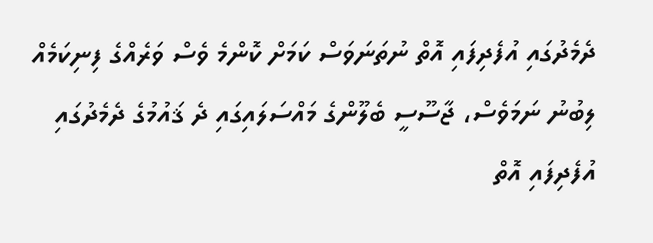ދެމެދުގައި އުފެދިފައި އޮތް ނުތަނަވަސް ކަމަށް ކޮންމެ ވެސް ވަރެއްގެ ފިނިކަމެއް ލިބުނު ނަމަވެސް، ޖާސޫސީ ބެލޫންގެ މައްސަލައިގައި ދެ ޤައުމުގެ ދެމެދުގައި އުފެދިފައި އޮތް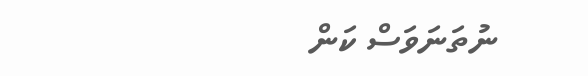ނުތަނަވަސް ކަން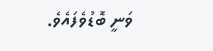ވަނީ ބޮޑުވެފައެވެ.